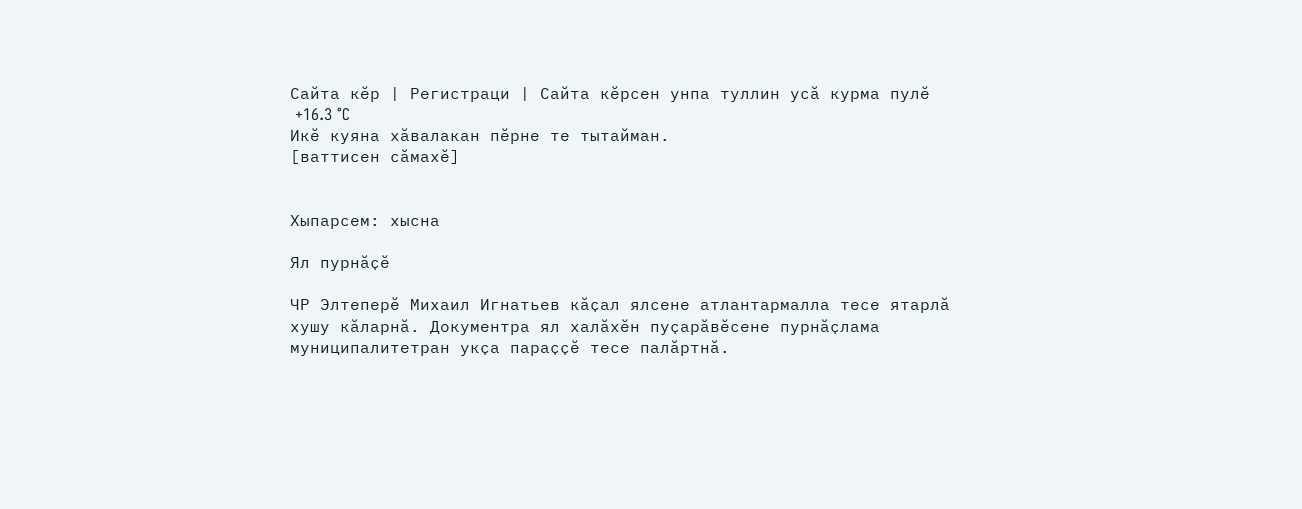Сайта кӗр | Регистраци | Сайта кӗрсен унпа туллин усӑ курма пулӗ
 +16.3 °C
Икӗ куяна хӑвалакан пӗрне те тытайман.
[ваттисен сӑмахӗ]


Хыпарсем: хысна

Ял пурнӑҫӗ

ЧР Элтеперӗ Михаил Игнатьев кӑҫал ялсене атлантармалла тесе ятарлӑ хушу кӑларнӑ. Документра ял халӑхӗн пуҫарӑвӗсене пурнӑҫлама муниципалитетран укҫа параҫҫӗ тесе палӑртнӑ.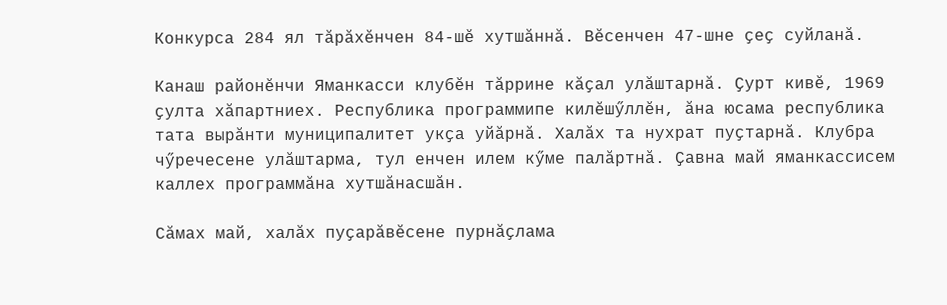Конкурса 284 ял тӑрӑхӗнчен 84-шӗ хутшӑннӑ. Вӗсенчен 47-шне ҫеҫ суйланӑ.

Канаш районӗнчи Яманкасси клубӗн тӑррине кӑҫал улӑштарнӑ. Ҫурт кивӗ, 1969 ҫулта хӑпартниех. Республика программипе килӗшӳллӗн, ӑна юсама республика тата вырӑнти муниципалитет укҫа уйӑрнӑ. Халӑх та нухрат пуҫтарнӑ. Клубра чӳречесене улӑштарма, тул енчен илем кӳме палӑртнӑ. Ҫавна май яманкассисем каллех программӑна хутшӑнасшӑн.

Сӑмах май, халӑх пуҫарӑвӗсене пурнӑҫлама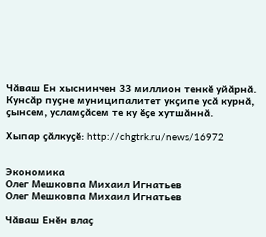Чӑваш Ен хыснинчен 33 миллион тенкӗ уйӑрнӑ. Кунсӑр пуҫне муниципалитет укҫипе усӑ курнӑ, ҫынсем, усламҫӑсем те ку ӗҫе хутшӑннӑ.

Хыпар ҫӑлкуҫӗ: http://chgtrk.ru/news/16972


Экономика
Олег Мешковпа Михаил Игнатьев
Олег Мешковпа Михаил Игнатьев

Чӑваш Енӗн влаҫ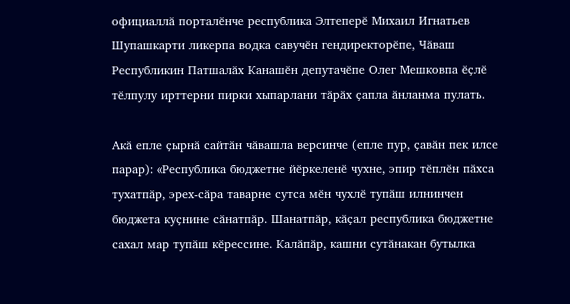официаллӑ порталӗнче республика Элтеперӗ Михаил Игнатьев Шупашкарти ликерпа водка савучӗн гендиректорӗпе, Чӑваш Республикин Патшалӑх Канашӗн депутачӗпе Олег Мешковпа ӗҫлӗ тӗлпулу ирттерни пирки хыпарлани тӑрӑх ҫапла ӑнланма пулать.

Акӑ епле ҫырнӑ сайтӑн чӑвашла версинче (епле пур, ҫавӑн пек илсе парар): «Республика бюджетне йӗркеленӗ чухне, эпир тӗплӗн пӑхса тухатпӑр, эрех-сӑра таварне сутса мӗн чухлӗ тупӑш илнинчен бюджета куҫнине сӑнатпӑр. Шанатпӑр, кӑҫал республика бюджетне сахал мар тупӑш кӗрессине. Калӑпӑр, кашни сутӑнакан бутылка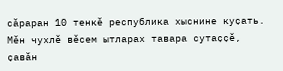сӑраран 10 тенкӗ республика хыснине куҫать. Мӗн чухлӗ вӗсем ытларах тавара сутаҫҫӗ, ҫавӑн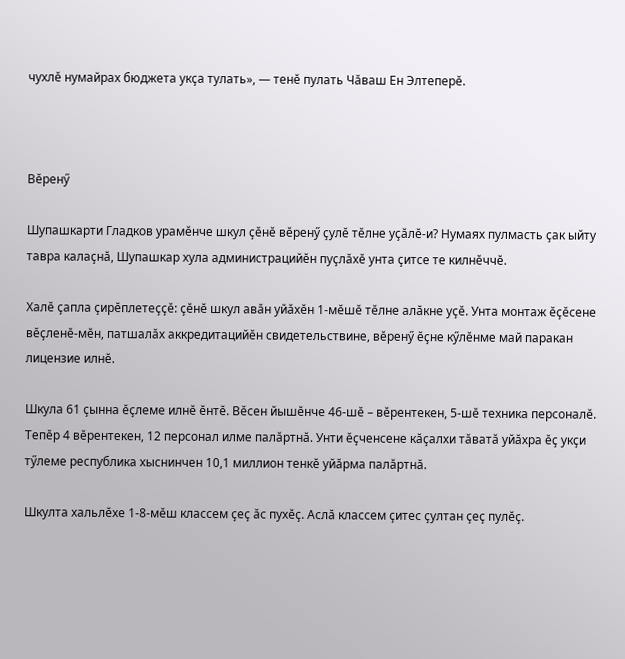чухлӗ нумайрах бюджета укҫа тулать», — тенӗ пулать Чӑваш Ен Элтеперӗ.



Вӗренӳ

Шупашкарти Гладков урамӗнче шкул ҫӗнӗ вӗренӳ ҫулӗ тӗлне уҫӑлӗ-и? Нумаях пулмасть ҫак ыйту тавра калаҫнӑ, Шупашкар хула администрацийӗн пуҫлӑхӗ унта ҫитсе те килнӗччӗ.

Халӗ ҫапла ҫирӗплетеҫҫӗ: ҫӗнӗ шкул авӑн уйӑхӗн 1-мӗшӗ тӗлне алӑкне уҫӗ. Унта монтаж ӗҫӗсене вӗҫленӗ-мӗн, патшалӑх аккредитацийӗн свидетельствине, вӗренӳ ӗҫне кӳлӗнме май паракан лицензие илнӗ.

Шкула 61 ҫынна ӗҫлеме илнӗ ӗнтӗ. Вӗсен йышӗнче 46-шӗ – вӗрентекен, 5-шӗ техника персоналӗ. Тепӗр 4 вӗрентекен, 12 персонал илме палӑртнӑ. Унти ӗҫченсене кӑҫалхи тӑватӑ уйӑхра ӗҫ укҫи тӳлеме республика хыснинчен 10,1 миллион тенкӗ уйӑрма палӑртнӑ.

Шкулта хальлӗхе 1-8-мӗш классем ҫеҫ ӑс пухӗҫ. Аслӑ классем ҫитес ҫултан ҫеҫ пулӗҫ.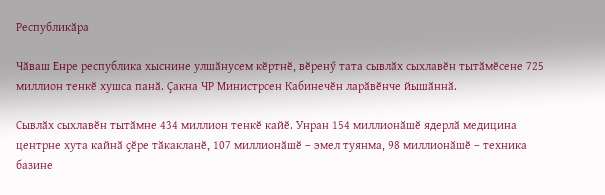Республикӑра

Чӑваш Енре республика хыснине улшӑнусем кӗртнӗ, вӗренӳ тата сывлӑх сыхлавӗн тытӑмӗсене 725 миллион тенкӗ хушса панӑ. Ҫакна ЧР Министрсен Кабинечӗн ларӑвӗнче йышӑннӑ.

Сывлӑх сыхлавӗн тытӑмне 434 миллион тенкӗ кайӗ. Унран 154 миллионӑшӗ ядерлӑ медицина центрне хута кайнӑ ҫӗре тӑкакланӗ, 107 миллионӑшӗ – эмел туянма, 98 миллионӑшӗ – техника базине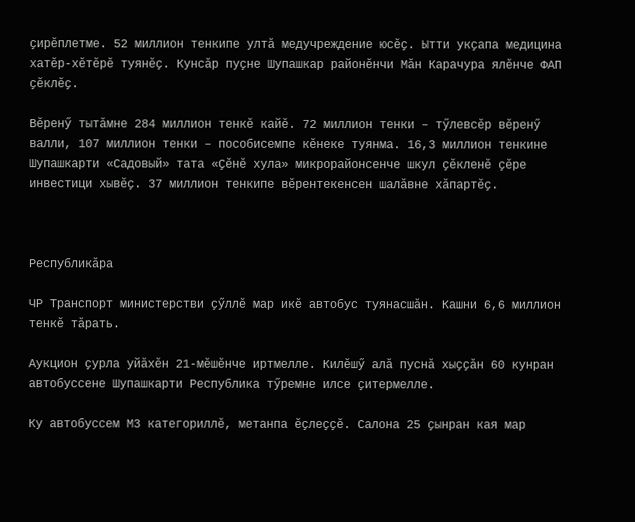ҫирӗплетме. 52 миллион тенкипе ултӑ медучреждение юсӗҫ. Ытти укҫапа медицина хатӗр-хӗтӗрӗ туянӗҫ. Кунсӑр пуҫне Шупашкар районӗнчи Мӑн Карачура ялӗнче ФАП ҫӗклӗҫ.

Вӗренӳ тытӑмне 284 миллион тенкӗ кайӗ. 72 миллион тенки – тӳлевсӗр вӗренӳ валли, 107 миллион тенки – пособисемпе кӗнеке туянма. 16,3 миллион тенкине Шупашкарти «Садовый» тата «Ҫӗнӗ хула» микрорайонсенче шкул ҫӗкленӗ ҫӗре инвестици хывӗҫ. 37 миллион тенкипе вӗрентекенсен шалӑвне хӑпартӗҫ.



Республикӑра

ЧР Транспорт министерстви ҫӳллӗ мар икӗ автобус туянасшӑн. Кашни 6,6 миллион тенкӗ тӑрать.

Аукцион ҫурла уйӑхӗн 21-мӗшӗнче иртмелле. Килӗшӳ алӑ пуснӑ хыҫҫӑн 60 кунран автобуссене Шупашкарти Республика тӳремне илсе ҫитермелле.

Ку автобуссем М3 категориллӗ, метанпа ӗҫлеҫҫӗ. Салона 25 ҫынран кая мар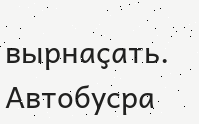вырнаҫать. Автобусра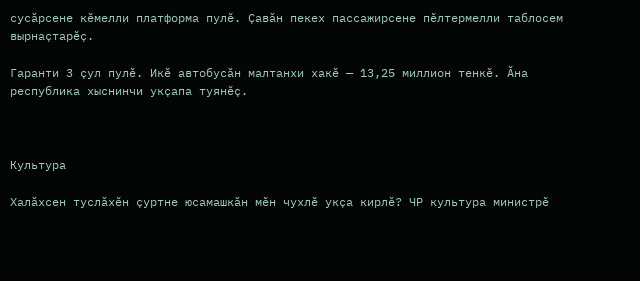сусӑрсене кӗмелли платформа пулӗ. Ҫавӑн пекех пассажирсене пӗлтермелли таблосем вырнаҫтарӗҫ.

Гаранти 3 ҫул пулӗ. Икӗ автобусӑн малтанхи хакӗ — 13,25 миллион тенкӗ. Ӑна республика хыснинчи укҫапа туянӗҫ.



Культура

Халӑхсен туслӑхӗн ҫуртне юсамашкӑн мӗн чухлӗ укҫа кирлӗ? ЧР культура министрӗ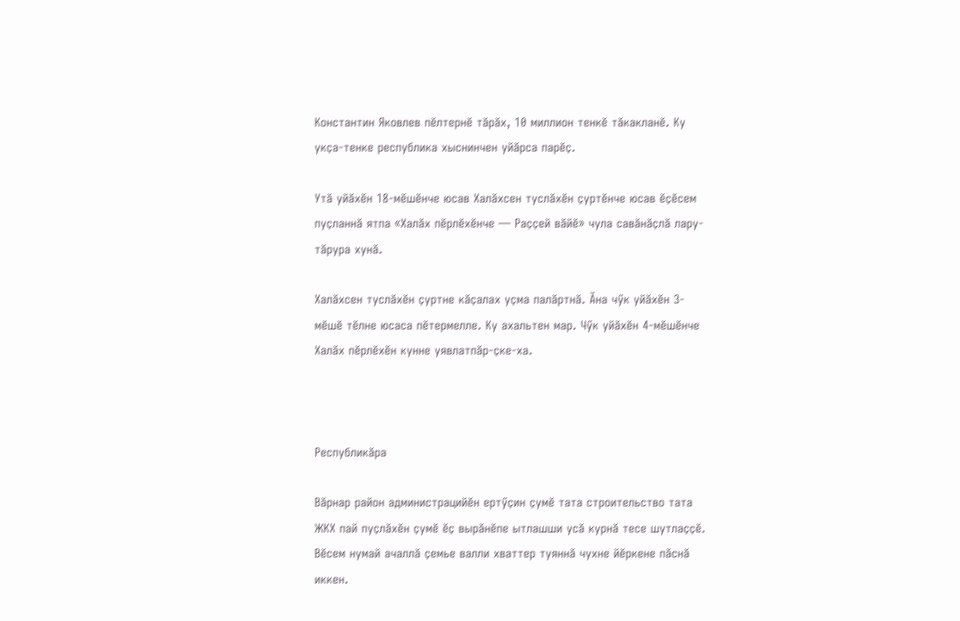Константин Яковлев пӗлтернӗ тӑрӑх, 10 миллион тенкӗ тӑкакланӗ. Ку укҫа-тенке республика хыснинчен уйӑрса парӗҫ.

Утӑ уйӑхӗн 18-мӗшӗнче юсав Халӑхсен туслӑхӗн ҫуртӗнче юсав ӗҫӗсем пуҫланнӑ ятпа «Халӑх пӗрлӗхӗнче — Раҫҫей вӑйӗ» чула савӑнӑҫлӑ лару-тӑрура хунӑ.

Халӑхсен туслӑхӗн ҫуртне кӑҫалах уҫма палӑртнӑ. Ӑна чӳк уйӑхӗн 3-мӗшӗ тӗлне юсаса пӗтермелле. Ку ахальтен мар. Чӳк уйӑхӗн 4-мӗшӗнче Халӑх пӗрлӗхӗн кунне уявлатпӑр-ҫке-ха.



Республикӑра

Вӑрнар район администрацийӗн ертӳҫин ҫумӗ тата строительство тата ЖКХ пай пуҫлӑхӗн ҫумӗ ӗҫ вырӑнӗпе ытлашши усӑ курнӑ тесе шутлаҫҫӗ. Вӗсем нумай ачаллӑ ҫемье валли хваттер туяннӑ чухне йӗркене пӑснӑ иккен.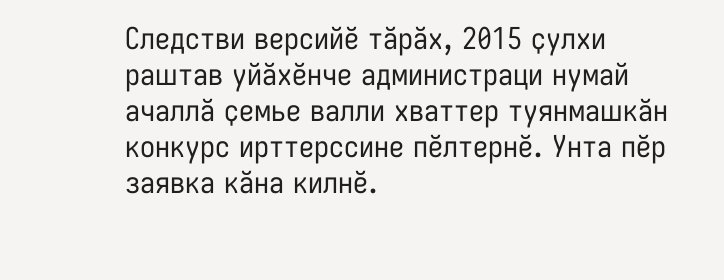Следстви версийӗ тӑрӑх, 2015 ҫулхи раштав уйӑхӗнче администраци нумай ачаллӑ ҫемье валли хваттер туянмашкӑн конкурс ирттерссине пӗлтернӗ. Унта пӗр заявка кӑна килнӗ.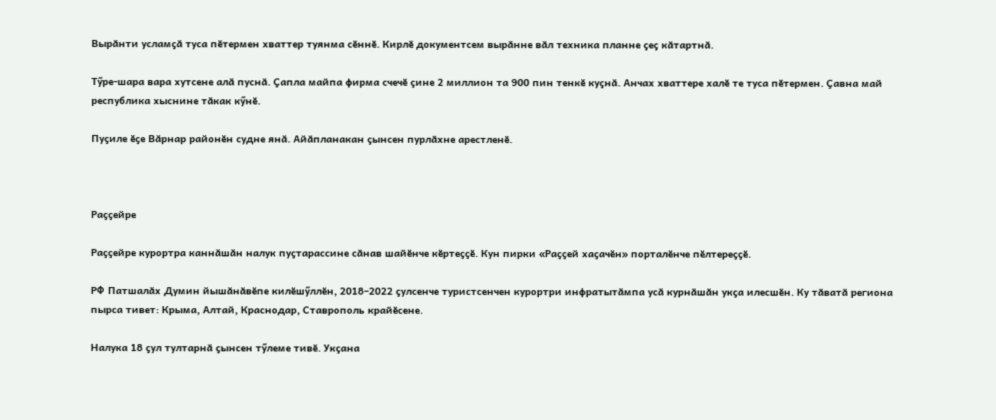Вырӑнти усламҫӑ туса пӗтермен хваттер туянма сӗннӗ. Кирлӗ документсем вырӑнне вӑл техника планне ҫеҫ кӑтартнӑ.

Тӳре-шара вара хутсене алӑ пуснӑ. Ҫапла майпа фирма счечӗ ҫине 2 миллион та 900 пин тенкӗ куҫнӑ. Анчах хваттере халӗ те туса пӗтермен. Ҫавна май республика хыснине тӑкак кӳнӗ.

Пуҫиле ӗҫе Вӑрнар районӗн судне янӑ. Айӑпланакан ҫынсен пурлӑхне арестленӗ.



Раҫҫейре

Раҫҫейре курортра каннӑшӑн налук пуҫтарассине сӑнав шайӗнче кӗртеҫҫӗ. Кун пирки «Раҫҫей хаҫачӗн» порталӗнче пӗлтереҫҫӗ.

РФ Патшалӑх Думин йышӑнӑвӗпе килӗшӳллӗн, 2018–2022 ҫулсенче туристсенчен курортри инфратытӑмпа усӑ курнӑшӑн укҫа илесшӗн. Ку тӑватӑ региона пырса тивет: Крыма, Алтай, Краснодар, Ставрополь крайӗсене.

Налука 18 ҫул тултарнӑ ҫынсен тӳлеме тивӗ. Укҫана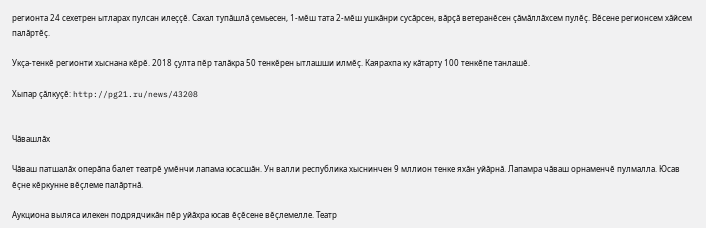регионта 24 сехетрен ытларах пулсан илеҫҫӗ. Сахал тупӑшлӑ ҫемьесен, 1-мӗш тата 2-мӗш ушкӑнри сусӑрсен, вӑрҫӑ ветеранӗсен ҫӑмӑллӑхсем пулӗҫ. Вӗсене регионсем хӑйсем палӑртӗҫ.

Укҫа-тенкӗ регионти хыснана кӗрӗ. 2018 ҫулта пӗр талӑкра 50 тенкӗрен ытлашши илмӗҫ. Каярахпа ку кӑтарту 100 тенкӗпе танлашӗ.

Хыпар ҫӑлкуҫӗ: http://pg21.ru/news/43208


Чӑвашлӑх

Чӑваш патшалӑх оперӑпа балет театрӗ умӗнчи лапама юсасшӑн. Ун валли республика хыснинчен 9 мллион тенке яхӑн уйӑрнӑ. Лапамра чӑваш орнаменчӗ пулмалла. Юсав ӗҫне кӗркунне вӗҫлеме палӑртнӑ.

Аукциона выляса илекен подрядчикӑн пӗр уйӑхра юсав ӗҫӗсене вӗҫлемелле. Театр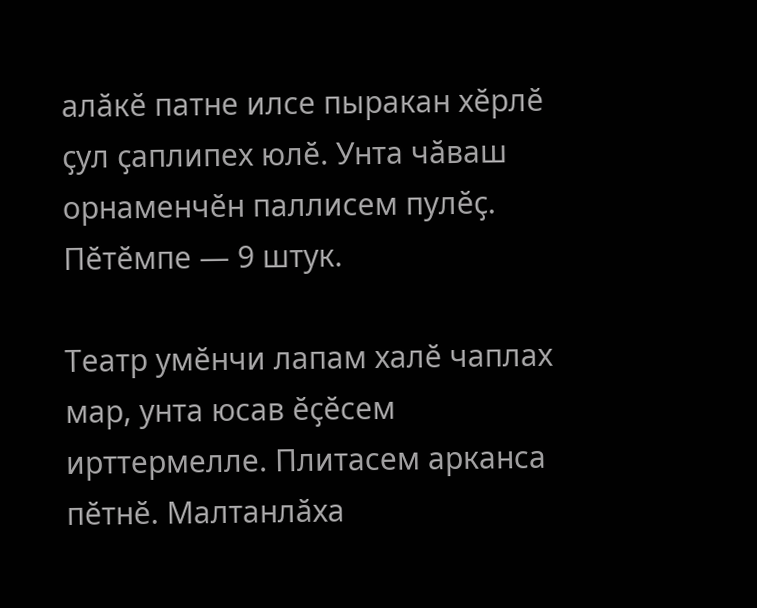алӑкӗ патне илсе пыракан хӗрлӗ ҫул ҫаплипех юлӗ. Унта чӑваш орнаменчӗн паллисем пулӗҫ. Пӗтӗмпе — 9 штук.

Театр умӗнчи лапам халӗ чаплах мар, унта юсав ӗҫӗсем ирттермелле. Плитасем арканса пӗтнӗ. Малтанлӑха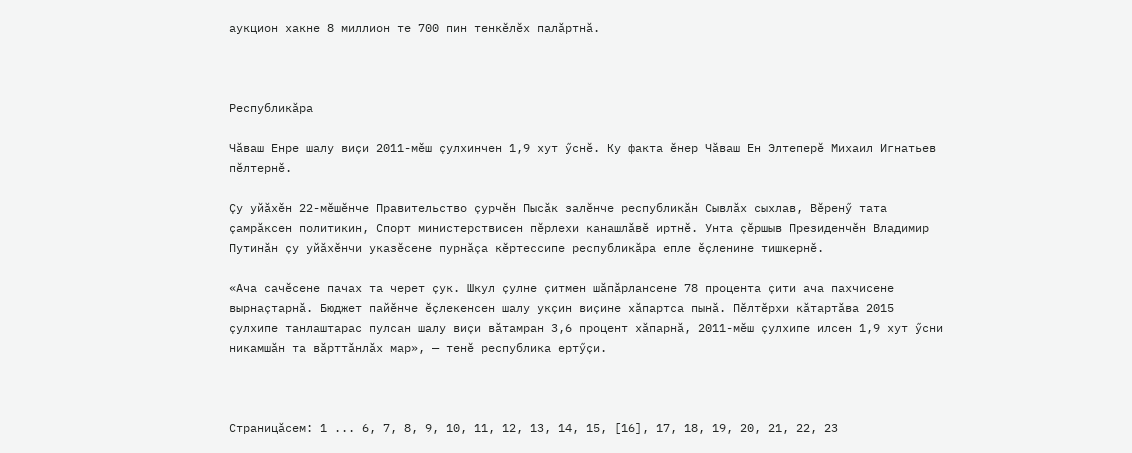аукцион хакне 8 миллион те 700 пин тенкӗлӗх палӑртнӑ.



Республикӑра

Чӑваш Енре шалу виҫи 2011-мӗш ҫулхинчен 1,9 хут ӳснӗ. Ку факта ӗнер Чӑваш Ен Элтеперӗ Михаил Игнатьев пӗлтернӗ.

Ҫу уйӑхӗн 22-мӗшӗнче Правительство ҫурчӗн Пысӑк залӗнче республикӑн Сывлӑх сыхлав, Вӗренӳ тата ҫамрӑксен политикин, Спорт министерствисен пӗрлехи канашлӑвӗ иртнӗ. Унта ҫӗршыв Президенчӗн Владимир Путинӑн ҫу уйӑхӗнчи указӗсене пурнӑҫа кӗртессипе республикӑра епле ӗҫленине тишкернӗ.

«Ача сачӗсене пачах та черет ҫук. Шкул ҫулне ҫитмен шӑпӑрлансене 78 процента ҫити ача пахчисене вырнаҫтарнӑ. Бюджет пайӗнче ӗҫлекенсен шалу укҫин виҫине хӑпартса пынӑ. Пӗлтӗрхи кӑтартӑва 2015 ҫулхипе танлаштарас пулсан шалу виҫи вӑтамран 3,6 процент хӑпарнӑ, 2011-мӗш ҫулхипе илсен 1,9 хут ӳсни никамшӑн та вӑрттӑнлӑх мар», — тенӗ республика ертӳҫи.



Страницӑсем: 1 ... 6, 7, 8, 9, 10, 11, 12, 13, 14, 15, [16], 17, 18, 19, 20, 21, 22, 23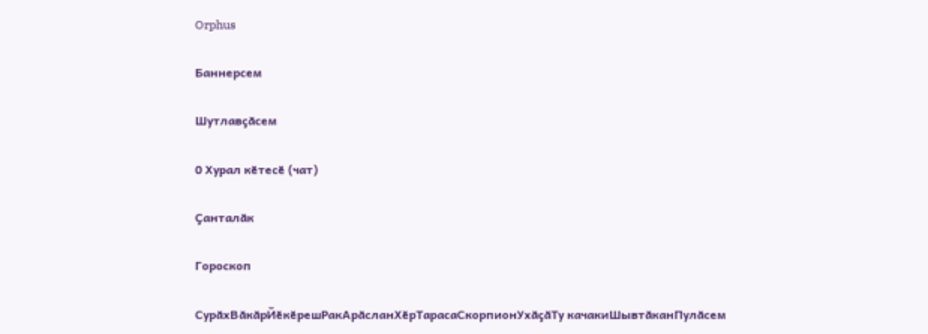Orphus

Баннерсем

Шутлавҫӑсем

0 Хурал кӗтесӗ (чат)

Ҫанталӑк

Гороскоп

СурӑхВӑкӑрЙӗкӗрешРакАрӑсланХӗрТарасаСкорпионУхӑҫӑТу качакиШывтӑканПулӑсем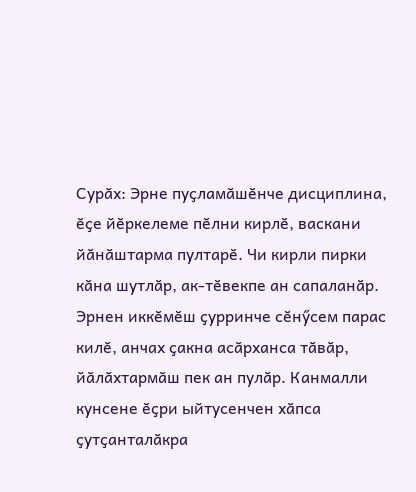Сурӑх: Эрне пуҫламӑшӗнче дисциплина, ӗҫе йӗркелеме пӗлни кирлӗ, васкани йӑнӑштарма пултарӗ. Чи кирли пирки кӑна шутлӑр, ак-тӗвекпе ан сапаланӑр. Эрнен иккӗмӗш ҫурринче сӗнӳсем парас килӗ, анчах ҫакна асӑрханса тӑвӑр, йӑлӑхтармӑш пек ан пулӑр. Канмалли кунсене ӗҫри ыйтусенчен хӑпса ҫутҫанталӑкра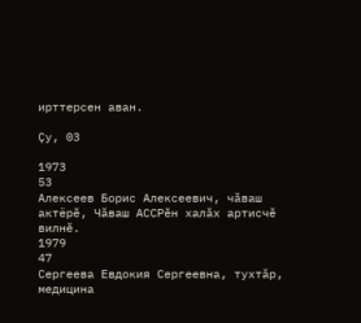ирттерсен аван.

Ҫу, 03

1973
53
Алексеев Борис Алексеевич, чӑваш актёрӗ, Чӑваш АССРӗн халӑх артисчӗ вилнӗ.
1979
47
Сергеева Eвдокия Сергеевна, тухтӑр, медицина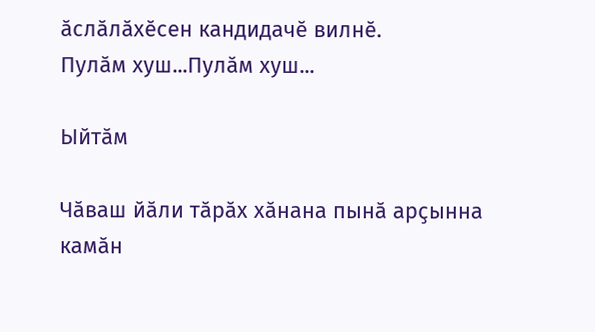ӑслӑлӑхӗсен кандидачӗ вилнӗ.
Пулӑм хуш...Пулӑм хуш...

Ыйтӑм

Чӑваш йӑли тӑрӑх хӑнана пынӑ арҫынна камӑн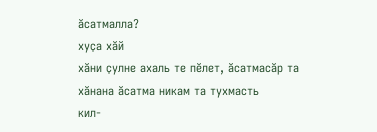ӑсатмалла?
хуҫа хӑй
хӑни ҫулне ахаль те пӗлет, ӑсатмасӑр та
хӑнана ӑсатма никам та тухмасть
кил-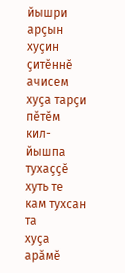йышри арҫын
хуҫин ҫитӗннӗ ачисем
хуҫа тарҫи
пӗтӗм кил-йышпа тухаҫҫӗ
хуть те кам тухсан та
хуҫа арӑмӗ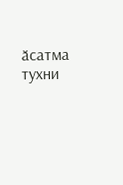ӑсатма тухни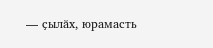— ҫылӑх, юрамасть